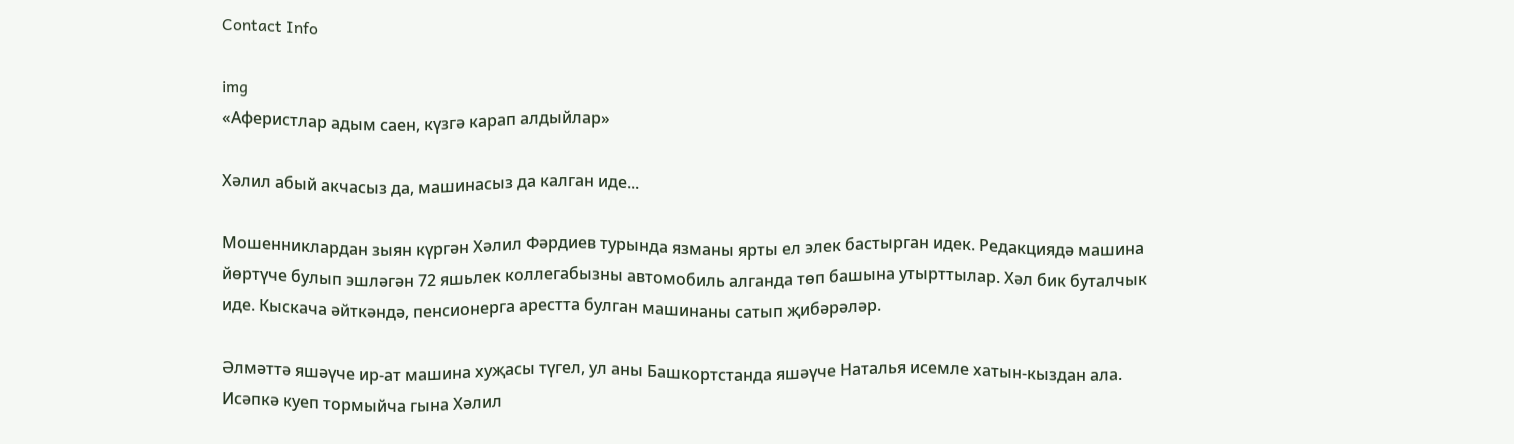Contact Info

img
«Аферистлар адым саен, күзгә карап алдыйлар»

Хәлил абый акчасыз да, машинасыз да калган иде...

Мошенниклардан зыян күргән Хәлил Фәрдиев турында язманы ярты ел элек бастырган идек. Редакциядә машина йөртүче булып эшләгән 72 яшьлек коллегабызны автомобиль алганда төп башына утырттылар. Хәл бик буталчык иде. Кыскача әйткәндә, пенсионерга арестта булган машинаны сатып җибәрәләр.

Әлмәттә яшәүче ир-ат машина хуҗасы түгел, ул аны Башкортстанда яшәүче Наталья исемле хатын-кыздан ала. Исәпкә куеп тормыйча гына Хәлил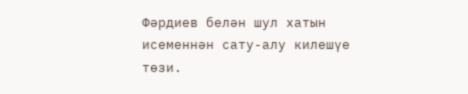Фәрдиев белән шул хатын исеменнән сату-алу килешүе төзи.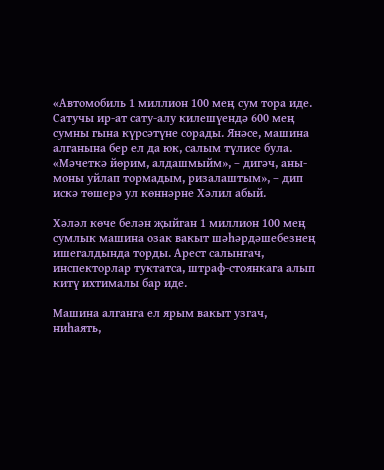«Автомобиль 1 миллион 100 мең сум тора иде. Сатучы ир-ат сату-алу килешүендә 600 мең сумны гына күрсәтүне сорады. Янәсе, машина алганына бер ел да юк, салым түлисе була. «Мәчеткә йөрим, алдашмыйм», – дигәч, аны-моны уйлап тормадым, ризалаштым», – дип искә төшерә ул көннәрне Хәлил абый.

Хәләл көче белән җыйган 1 миллион 100 мең сумлык машина озак вакыт шәһәрдәшебезнең ишегалдында торды. Арест салынгач, инспекторлар туктатса, штраф-стоянкага алып китү ихтималы бар иде.

Машина алганга ел ярым вакыт узгач, ниһаять,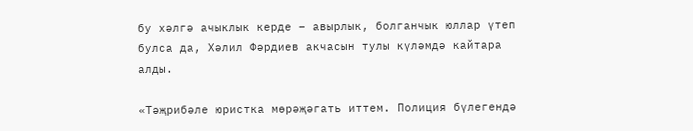бу хәлгә ачыклык керде – авырлык, болганчык юллар үтеп булса да, Хәлил Фәрдиев акчасын тулы күләмдә кайтара алды.

«Тәҗрибәле юристка мөрәҗәгать иттем. Полиция бүлегендә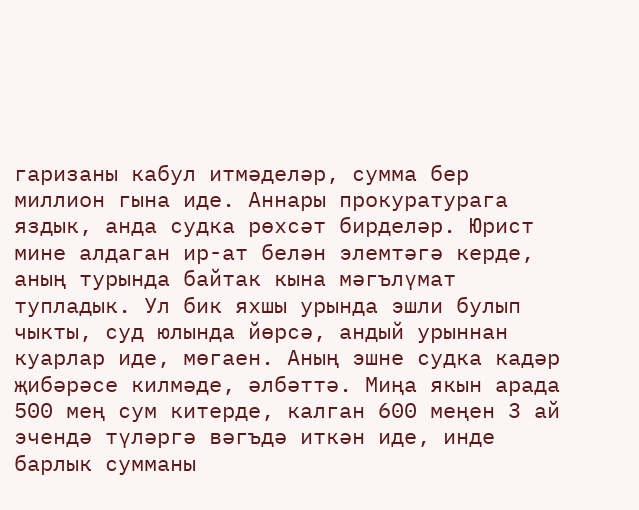гаризаны кабул итмәделәр, сумма бер миллион гына иде. Аннары прокуратурага яздык, анда судка рөхсәт бирделәр. Юрист мине алдаган ир-ат белән элемтәгә керде, аның турында байтак кына мәгълүмат тупладык. Ул бик яхшы урында эшли булып чыкты, суд юлында йөрсә, андый урыннан куарлар иде, мөгаен. Аның эшне судка кадәр җибәрәсе килмәде, әлбәттә. Миңа якын арада 500 мең сум китерде, калган 600 меңен 3 ай эчендә түләргә вәгъдә иткән иде, инде барлык сумманы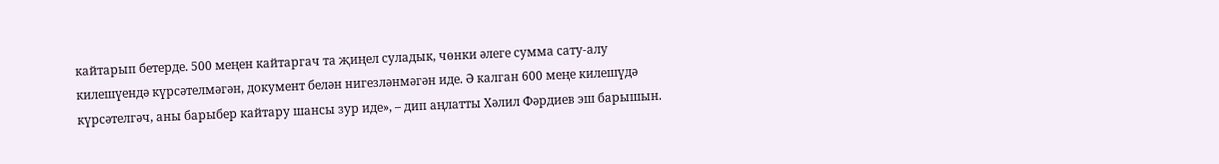кайтарып бетерде. 500 меңен кайтаргач та җиңел суладык, чөнки әлеге сумма сату-алу килешүендә күрсәтелмәгән, документ белән нигезләнмәгән иде. Ә калган 600 меңе килешүдә күрсәтелгәч, аны барыбер кайтару шансы зур иде», – дип аңлатты Хәлил Фәрдиев эш барышын.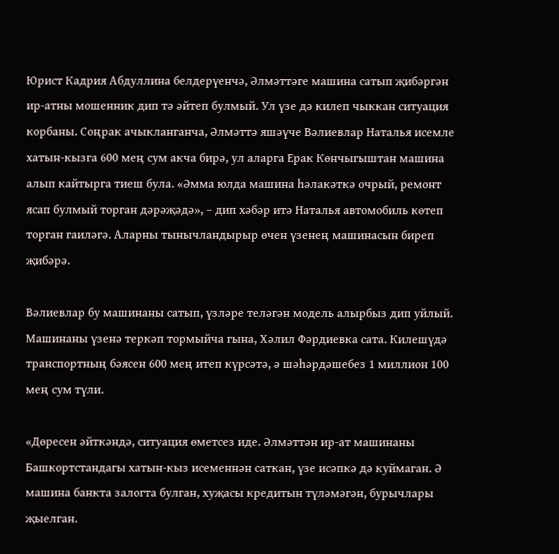Юрист Кадрия Абдуллина белдерүенчә, Әлмәттәге машина сатып җибәргән ир-атны мошенник дип тә әйтеп булмый. Ул үзе дә килеп чыккан ситуация корбаны. Соңрак ачыкланганча, Әлмәттә яшәүче Вәлиевлар Наталья исемле хатын-кызга 600 мең сум акча бирә, ул аларга Ерак Көнчыгыштан машина алып кайтырга тиеш була. «Әмма юлда машина һәлакәткә очрый, ремонт ясап булмый торган дәрәҗәдә», – дип хәбәр итә Наталья автомобиль көтеп торган гаиләгә. Аларны тынычландырыр өчен үзенең машинасын биреп җибәрә.

Вәлиевлар бу машинаны сатып, үзләре теләгән модель алырбыз дип уйлый. Машинаны үзенә теркәп тормыйча гына, Хәлил Фәрдиевка сата. Килешүдә транспортның бәясен 600 мең итеп күрсәтә, ә шәһәрдәшебез 1 миллион 100 мең сум түли.

«Дөресен әйткәндә, ситуация өметсез иде. Әлмәттән ир-ат машинаны Башкортстандагы хатын-кыз исеменнән саткан, үзе исәпкә дә куймаган. Ә машина банкта залогта булган, хуҗасы кредитын түләмәгән, бурычлары җыелган.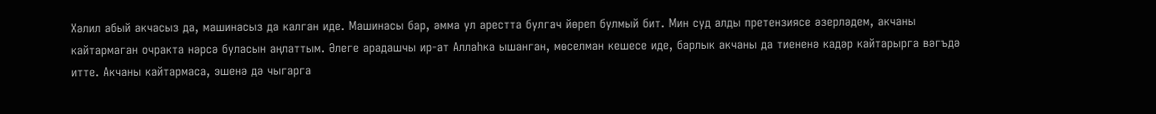Хәлил абый акчасыз да, машинасыз да калган иде. Машинасы бар, әмма ул арестта булгач йөреп булмый бит. Мин суд алды претензиясе әзерләдем, акчаны кайтармаган очракта нәрсә буласын аңлаттым. Әлеге арадашчы ир-ат Аллаһка ышанган, мөселман кешесе иде, барлык акчаны да тиененә кадәр кайтарырга вәгъдә итте. Акчаны кайтармаса, эшенә дә чыгарга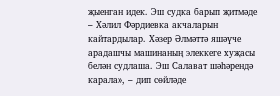җыенган идек. Эш судка барып җитмәде – Хәлил Фәрдиевка акчаларын кайтардылар. Хәзер Әлмәттә яшәүче арадашчы машинаның элеккеге хуҗасы белән судлаша. Эш Салават шәһәрендә карала», – дип сөйләде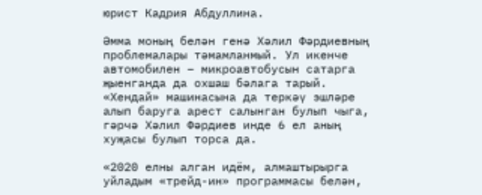юрист Кадрия Абдуллина.

Әмма моның белән генә Хәлил Фәрдиевның проблемалары тәмамланмый. Ул икенче автомобилен – микроавтобусын сатарга җыенганда да охшаш бәлага тарый. «Хендай» машинасына да теркәү эшләре алып баруга арест салынган булып чыга, гәрчә Хәлил Фәрдиев инде 6 ел аның хуҗасы булып торса да.

«2020 елны алган идём, алмаштырырга уйладым «трейд-ин» программасы белән,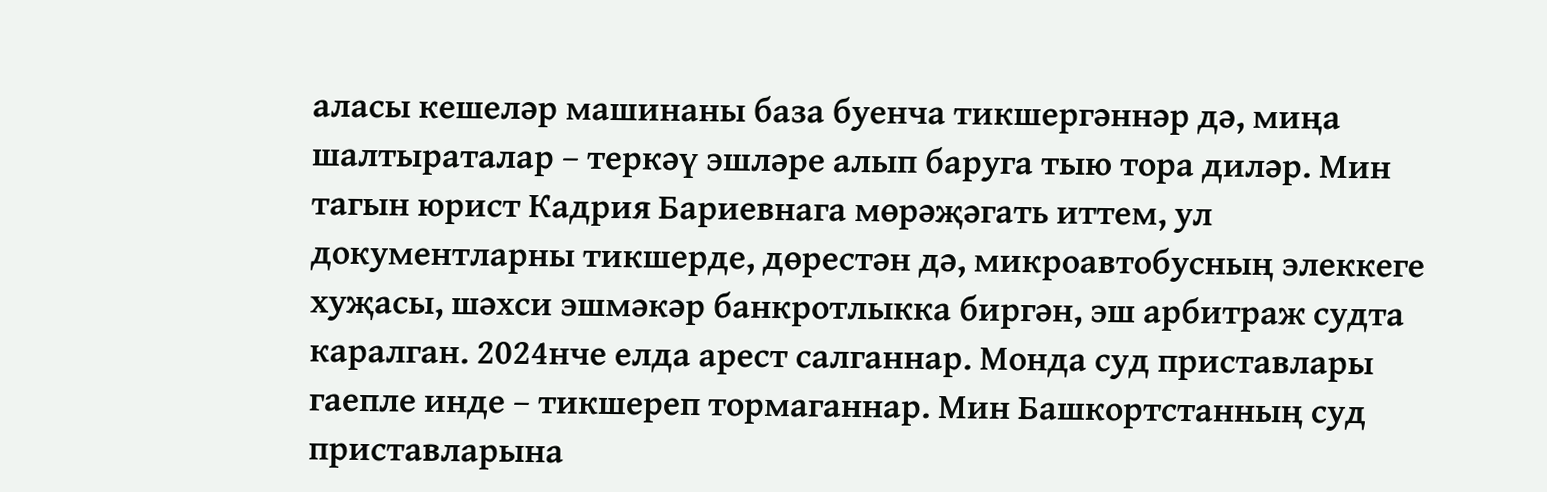аласы кешеләр машинаны база буенча тикшергәннәр дә, миңа шалтыраталар – теркәү эшләре алып баруга тыю тора диләр. Мин тагын юрист Кадрия Бариевнага мөрәҗәгать иттем, ул документларны тикшерде, дөрестән дә, микроавтобусның элеккеге хуҗасы, шәхси эшмәкәр банкротлыкка биргән, эш арбитраж судта каралган. 2024нче елда арест салганнар. Монда суд приставлары гаепле инде – тикшереп тормаганнар. Мин Башкортстанның суд приставларына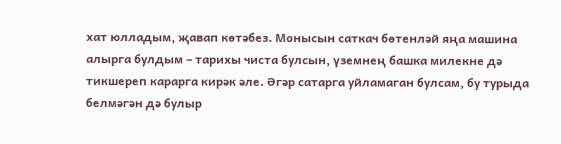хат юлладым, җавап көтәбез. Монысын саткач бөтенләй яңа машина алырга булдым – тарихы чиста булсын, үземнең башка милекне дә тикшереп карарга кирәк әле. Әгәр сатарга уйламаган булсам, бу турыда белмәгән дә булыр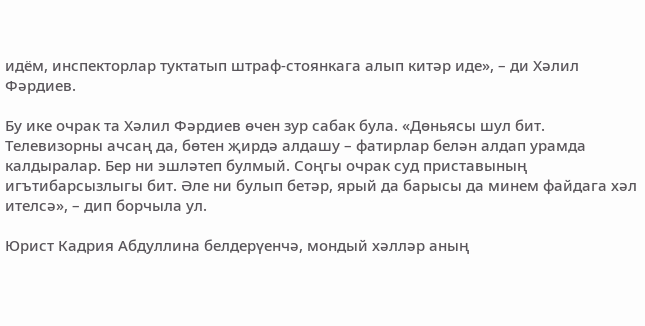идём, инспекторлар туктатып штраф-стоянкага алып китәр иде», – ди Хәлил Фәрдиев.

Бу ике очрак та Хәлил Фәрдиев өчен зур сабак була. «Дөньясы шул бит. Телевизорны ачсаң да, бөтен җирдә алдашу – фатирлар белән алдап урамда калдыралар. Бер ни эшләтеп булмый. Соңгы очрак суд приставының игътибарсызлыгы бит. Әле ни булып бетәр, ярый да барысы да минем файдага хәл ителсә», – дип борчыла ул.

Юрист Кадрия Абдуллина белдерүенчә, мондый хәлләр аның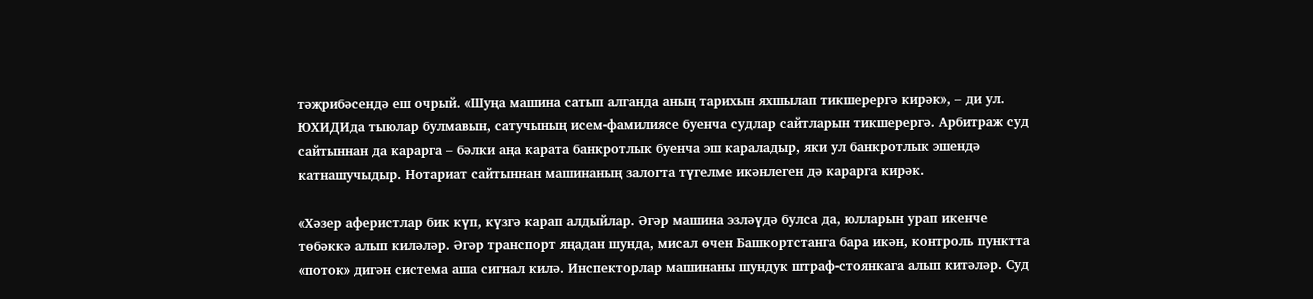тәҗрибәсендә еш очрый. «Шуңа машина сатып алганда аның тарихын яхшылап тикшерергә кирәк», – ди ул. ЮХИДИда тыюлар булмавын, сатучының исем-фамилиясе буенча судлар сайтларын тикшерергә. Арбитраж суд сайтыннан да карарга – бәлки аңа карата банкротлык буенча эш караладыр, яки ул банкротлык эшендә катнашучыдыр. Нотариат сайтыннан машинаның залогта түгелме икәнлеген дә карарга кирәк.

«Хәзер аферистлар бик күп, күзгә карап алдыйлар. Әгәр машина эзләүдә булса да, юлларын урап икенче төбәккә алып киләләр. Әгәр транспорт яңадан шунда, мисал өчен Башкортстанга бара икән, контроль пунктта «поток» дигән система аша сигнал килә. Инспекторлар машинаны шундук штраф-стоянкага алып китәләр. Суд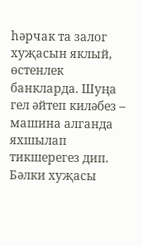һәрчак та залог хуҗасын яклый, өстенлек банкларда. Шуңа гел әйтеп киләбез – машина алганда яхшылап тикшерегез дип. Бәлки хуҗасы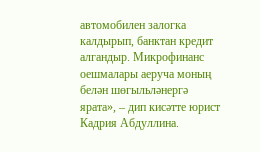автомобилен залогка калдырып, банктан кредит алгандыр. Микрофинанс оешмалары аеруча моның белән шөгыльләнергә ярата», – дип кисәтте юрист Кадрия Абдуллина.